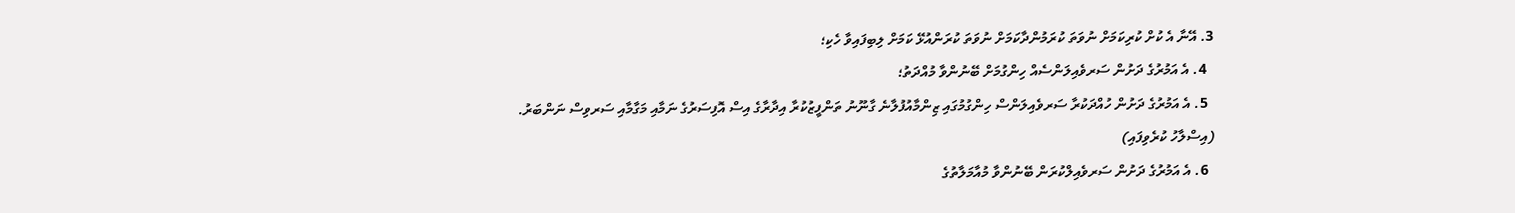3. އޭނާ އެ ކުށް ކުރިކަމަށް ނުވަތަ ކުރަމުންދާކަމަށް ނުވަތަ ކުރަންއުޅޭ ކަމަށް ލިބިފައިވާ ހެކި؛
  4. އެ އަމުރުގެ ދަށުން ސަރވެއިލަންސެއް ހިންގުމަށް ބޭނުންވާ މުއްދަތު؛
  5. އެ އަމުރުގެ ދަށުން ހުއްދަކުރާ ސަރވެއިލަންސް ހިންގުމުގައި ޒިންމާއުފުލާނެ ގާނޫނު ތަންފީޒުކުރާ އިދާރާގެ އިސް އޮފިސަރުގެ ނަމާއި މަގާމާއި ސަރވިސް ނަންބަރު. (އިސްލާހު ކުރެވިފައި)
  6. އެ އަމުރުގެ ދަށުން ސަރވެއިލްކުރަން ބޭނުންވާ މުއާމަލާތުގެ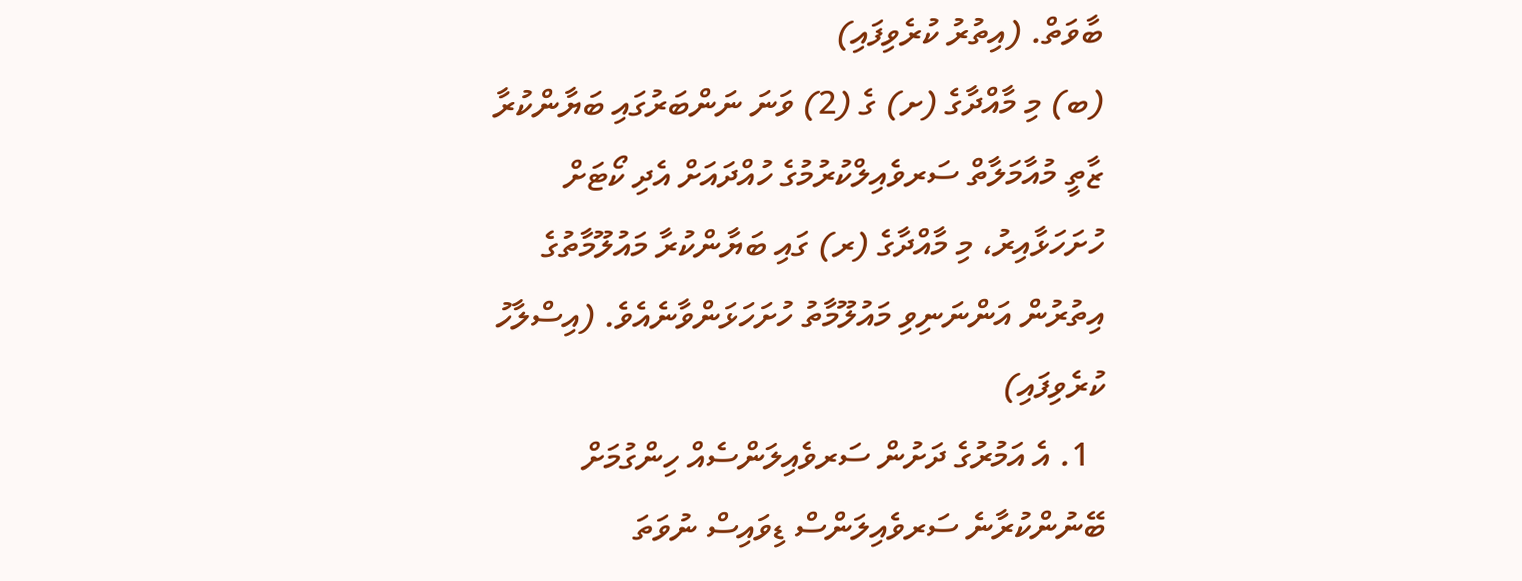ބާވަތް. (އިތުރު ކުރެވިފައި)
(ބ) މި މާއްދާގެ (ށ) ގެ (2) ވަނަ ނަންބަރުގައި ބަޔާންކުރާ ޒާތީ މުއާމަލާތް ސަރވެއިލްކުރުމުގެ ހުއްދައަށް އެދި ކޯޓަށް ހުށަހަޅާއިރު، މި މާއްދާގެ (ރ) ގައި ބަޔާންކުރާ މައުލޫމާތުގެ އިތުރުން އަންނަނިވި މައުލޫމާތު ހުށަހަޅަންވާނެއެވެ. (އިސްލާހު ކުރެވިފައި)
  1. އެ އަމުރުގެ ދަށުން ސަރވެއިލަންސެއް ހިންގުމަށް ބޭނުންކުރާނެ ސަރވެއިލަންސް ޑިވައިސް ނުވަތަ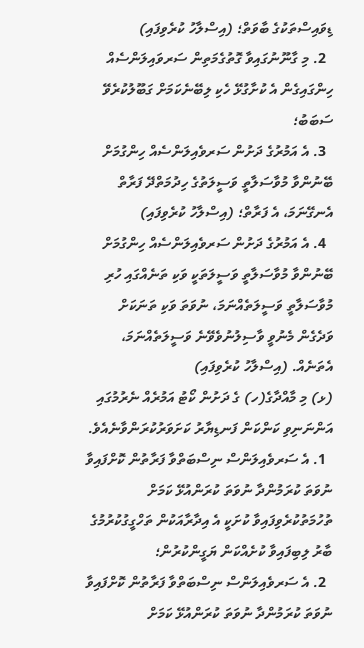ޑިވައިސްތަކުގެ ބާވަތް؛ (އިސްލާހު ކުރެވިފައި)
  2. މި ގާނޫނުގައިވާ ގޮތުގެމަތިން ސަރވައިލަންސެއް ހިންގައިގެން އެ ކުށާގުޅޭ ހެކި ލިބޭނެކަމަށް ގަބޫލުކުރެވޭ ސަބަބު؛
  3. އެ އަމުރުގެ ދަށުން ސަރވެއިލަންސެއް ހިންގުމަށް ބޭނުންވާ މުވާސަލާތީ ވަސީލަތުގެ ހިދުމަތްދޭ ފަރާތް އެނގޭނަމަ، އެ ފަރާތް؛ (އިސްލާހު ކުރެވިފައި)
  4. އެ އަމުރުގެ ދަށުން ސަރވެއިލަންސެއް ހިންގުމަށް ބޭނުންވާ މުވާސަލާތީ ވަސީލަތަކީ ވަކި ތަނެއްގައި ހުރި މުވާސަލާތީ ވަސީލަތެއްނަމަ، ނުވަތަ ވަކި ތަނަކަށް ވަދެގެން މެނުވީ ވާސިލުނުވެވޭނެ ވަސީލަތެއްނަމަ، އެތަނެއް. (އިސްލާހު ކުރެވިފައި)
(ޅ) މި މާއްދާގެ(ހ) ގެ ދަށުން ކޯޓު އަމުރެއް ނެރުމުގައި އަންނަނިވި ކަންކަން ފަނޑިޔާރު ކަށަވަރުކުރަންވާނެއެވެ.
  1. އެ ސަރވެއިލަންސް ނިސްބަތްވާ ފަރާތުން ކޮށްފައިވާ ނުވަތަ ކުރަމުންދާ ނުވަތަ ކުރަންއުޅޭ ކަމަށް ތުހުމަތުކުރެވިފައިވާ ކުށަކީ އެ އިދާރާއަކުން ތަހްގީގުކުރުމުގެ ބާރު ލިބިފައިވާ ކުށެއްކަން ޔަގީންކުރުން؛
  2. އެ ސަރވެއިލަންސް ނިސްބަތްވާ ފަރާތުން ކޮށްފައިވާ ނުވަތަ ކުރަމުންދާ ނުވަތަ ކުރަންއުޅޭ ކަމަށް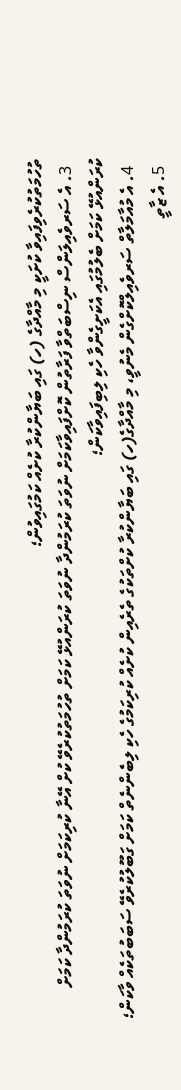ތުހުމަތުކުރެވިފައިވާ ކުށަކީ މި މާއްދާގެ (ހ) ގައި ބަޔާންކުރާ ކުށެއް ކަމުގައިވުން؛
  3. އެ ސަރވެއިލަންސް ނިސްބަތްވާ ފަރާތުން ކޮށްފައިވާކަމަށް ނުވަތަ ކުރަމުންދާ ނުވަތަ ކުރަންއުޅޭ ކަމަށް ތުހުމަތުކުރެވޭ ކުށް އޭނާ ކުރިކަމަށް ނުވަތަ ކުރަމުންދާ ކަމަށް ކުރަންއުޅޭ ކަމަށް ބެލުމުގައި އެކަށީގެންވާ ހެކި ލިބިފައިވާކަން؛
  4. އެ މުއާމަލާތް ސަރވެއިލްކޮށްގެން މެނުވީ، މި މާއްދާގެ(ހ) ގައި ބަޔާންކުރާ ކުށްތަކުގެ ތެރެއިން ކުށެއް ކުރިކަމުގެ ހެކި ލިބެންނެތް ކަމަށް ގަބޫލުކުރެވޭ ސަބަބުތަކެއް ވާކަން؛
  5. އެ ޒާތީ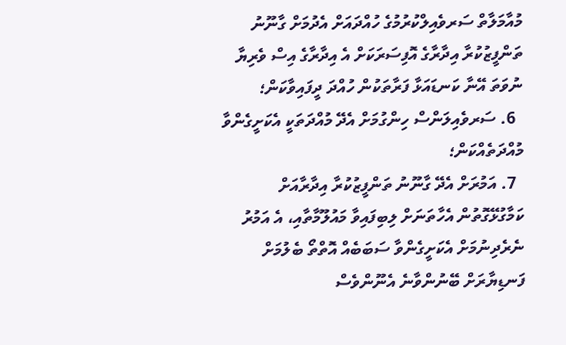މުއާމަލާތް ސަރވެއިލްކުރުމުގެ ހުއްދައަށް އެދުމަށް ގާނޫނު ތަންފީޒުކުރާ އިދާރާގެ އޮފިސަރަކަށް އެ އިދާރާގެ އިސް ވެރިޔާ ނުވަތަ އޭނާ ކަނޑައަޅާ ފަރާތަކުން ހުއްދަ ދީފައިވާކަން؛
  6. ސަރވެއިލަންސް ހިންގުމަށް އެދޭ މުއްދަތަކީ އެކަށީގެންވާ މުއްދަތެއްކަން؛
  7. އަމުރަށް އެދޭ ގާނޫނު ތަންފީޒުކުރާ އިދާރާއަށް ކަމާގުޅޭގޮތުން އެހާތަނަށް ލިބިފައިވާ މައުލޫމާތާއި، އެ އަމުރު ނެރެދިނުމަށް އެކަށީގެންވާ ސަބަބެއް އޮތްތޯ ބެލުމަށް ފަނޑިޔާރަށް ބޭނުންވާނެ އެނޫންވެސް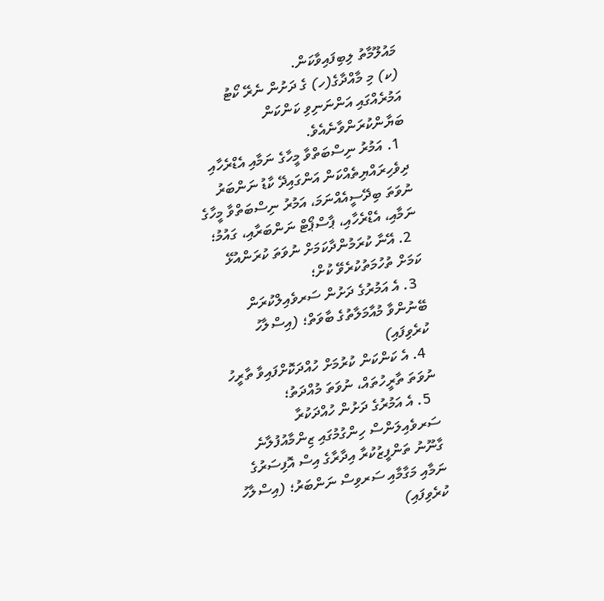މައުލޫމާތު ލިބިފައިވާކަން.
(ކ) މި މާއްދާގެ(ހ) ގެ ދަށުން ނެރޭ ކޯޓު އަމުރެއްގައި އަންނަނިވި ކަންކަން ބަޔާންކުރަންވާނެއެވެ.
  1. އަމުރު ނިސްބަތްވާ މީހާގެ ނަމާއި އެޑްރެހާއި ދިވެހިރައްޔިތެއްކަން އަންގައިދޭ ކާޑު ނަންބަރު ނުވަތަ ބިދޭސީއެއްނަމަ، އަމުރު ނިސްބަތްވާ މީހާގެ ނަމާއި، އެޑްރެހާއި، ޕާސްޕޯޓް ނަންބަރާއި، ގައުމު؛
  2. އޭނާ ކުރަމުންދާކަމަށް ނުވަތަ ކުރަންއުޅޭ ކަމަށް ތުހުމަތުކުރެވޭ ކުށް؛
  3. އެ އަމުރުގެ ދަށުން ސަރވެއިލްކުރަން ބޭނުންވާ މުއާމަލާތުގެ ބާވަތް؛ (އިސްލާހު ކުރެވިފައި)
  4. އެ ކަންކަން ކުރުމަށް ހުއްދަކޮށްފައިވާ ތާރީހު ނުވަތަ ތާރީހުތައް، ނުވަތަ މުއްދަތު؛
  5. އެ އަމުރުގެ ދަށުން ހުއްދަކުރާ ސަރވެއިލަންސް ހިންގުމުގައި ޒިންމާއުފުލާނެ ގާނޫނު ތަންފީޒުކުރާ އިދާރާގެ އިސް އޮފިސަރުގެ ނަމާއި މަގާމާއި ސަރވިސް ނަންބަރު؛ (އިސްލާހު ކުރެވިފައި)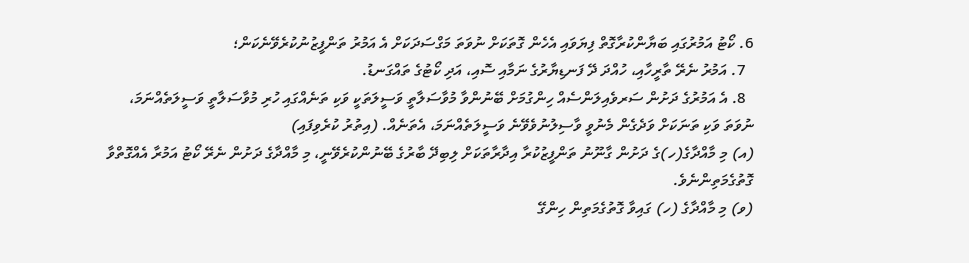6. ކޯޓު އަމުރުގައި ބަޔާންކުރާގޮތް ފިޔަވައި އެހެން ގޮތަކަށް ނުވަތަ މަގްސަދަކަށް އެ އަމުރު ތަންފީޒުނުކުރެވޭނެކަން؛
  7. އަމުރު ނެރޭ ތާރީހާއި، ހުއްދަ ދޭ ފަނޑިޔާރުގެ ނަމާއި ސޮއި، އަދި ކޯޓުގެ ތައްގަނޑު.
  8. އެ އަމުރުގެ ދަށުން ސަރވެއިލަންސެއް ހިންގުމަށް ބޭނުންވާ މުވާސަލާތީ ވަސީލަތަކީ ވަކި ތަނެއްގައި ހުރި މުވާސަލާތީ ވަސީލަތެއްނަމަ، ނުވަތަ ވަކި ތަނަކަށް ވަދެގެން މެނުވީ ވާސިލުނުވެވޭނެ ވަސީލަތެއްނަމަ، އެތަނެއް. (އިތުރު ކުރެވިފައި)
(އ) މި މާއްދާގެ(ހ)ގެ ދަށުން ގާނޫނު ތަންފީޒުކުރާ އިދާރާތަކަށް ލިބިދޭ ބާރުގެ ބޭނުންކުރެވޭނީ، މި މާއްދާގެ ދަށުން ނެރޭ ކޯޓު އަމުރާ އެއްގޮތްވާ ގޮތުގެމަތިންނެވެ.
(ވ) މި މާއްދާގެ (ހ) ގައިވާ ގޮތުގެމަތިން ހިންގޭ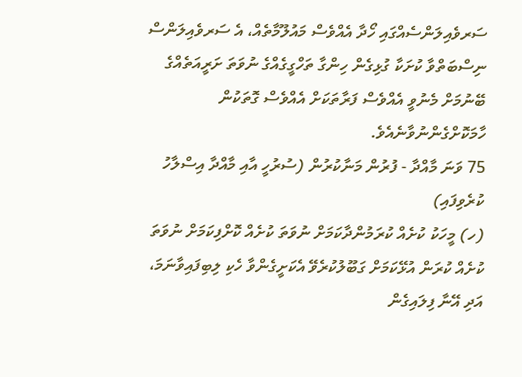ސަރވެއިލަންސެއްގައި ހޯދާ އެއްވެސް މައުލޫމާތެއް، އެ ސަރވެއިލަންސް ނިސްބަތްވާ ކުށަކާ ގުޅިގެން ހިންގާ ތަހްގީގެއްގެ ނުވަތަ ށަރީއަތެއްގެ ބޭނުމަށް މެނުވީ އެއްވެސް ފަރާތަކަށް އެއްވެސް ގޮތަކުން ހާމަކޮށްގެންނުވާނެއެވެ.
75 ވަނަ މާއްދާ - ފުރުން މަނާކުރުން (ސުރުހީ އާއި މާއްދާ އިސްލާހު ކުރެވިފައި)
(ހ) މީހަކު ކުށެއް ކުރަމުންދާކަމަށް ނުވަތަ ކުށެއް ކޮށްފިކަމަށް ނުވަތަ ކުށެއް ކުރަން އުޅޭކަމަށް ގަބޫލުކުރެވޭ އެކަށީގެންވާ ހެކި ލިބިފައިވާނަމަ، އަދި އޭނާ ފިލައިގެން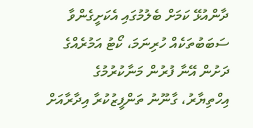ދާންއުޅޭ ކަމަށް ބެލުމުގައި އެކަށީގެންވާ ސަބަބުތަކެއް ހުރިނަމަ، ކޯޓު އަމުރެއްގެ ދަށުން އޭނާ ފުރުން މަނާކުރުމުގެ އިހްތިޔާރު، ގާނޫނު ތަންފީޒުކުރާ އިދާރާއަށް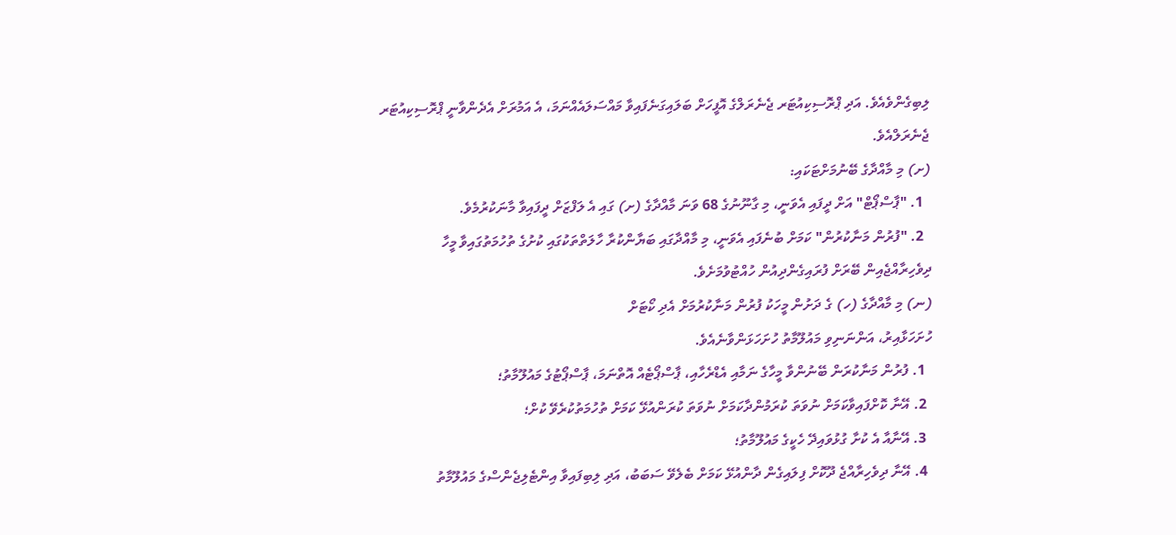ލިބިގެންވެއެވެ. އަދި ޕްރޮސިކިއުޓަރ ޖެނެރަލްގެ އޮފީހަށް ބަލައިގަނެފައިވާ މައްސަލައެއްނަމަ، އެ އަމުރަށް އެދެންވާނީ ޕްރޮސިކިއުޓަރ ޖެނެރަލްއެވެ.
(ށ) މި މާއްދާގެ ބޭނުމަށްޓަކައި:
  1. "ޕާސްޕޯޓް" އަށް ދީފައި އެވަނީ، މި ގާނޫނުގެ 68 ވަނަ މާއްދާގެ (ށ) ގައި އެ ލަފްޒަށް ދީފައިވާ މާނަކުރުމެވެ.
  2. "ފުރުން މަނާކުރުން" ކަމަށް ބުނެފައި އެވަނީ، މި މާއްދާގައި ބަޔާންކުރާ ހާލަތްތަކުގައި ކުށުގެ ތުހުމަތުގައިވާ މީހާ ދިވެހިރާއްޖެއިން ބޭރަށް ފުރައިގެންދިއުން ހުއްޓުވުމަށެވެ.
(ނ) މި މާއްދާގެ (ހ) ގެ ދަށުން މީހަކު ފުރުން މަނާކުރުމަށް އެދި ކޯޓަށް
ހުށަހަޅާއިރު، އަންނަނިވި މައުލޫމާތު ހުށަހަޅަންވާނެއެވެ.
  1. ފުރުން މަނާކުރަން ބޭނުންވާ މީހާގެ ނަމާއި އެޑްރެހާއި، ޕާސްޕޯޓެއް އޮތްނަމަ، ޕާސްޕޯޓުގެ މައުލޫމާތު؛
  2. އޭނާ ކޮށްފައިވާކަމަށް ނުވަތަ ކުރަމުންދާކަމަށް ނުވަތަ ކުރަންއުޅޭ ކަމަށް ތުހުމަތުކުރެވޭ ކުށް؛
  3. އޭނާއާ އެ ކުށާ ގުޅުވައިދޭ ހެކީގެ މައުލޫމާތު؛
  4. އޭނާ ދިވެހިރާއްޖެ ދޫކޮށް ފިލައިގެން ދާންއުޅޭ ކަމަށް ބެލެވޭ ސަބަބު، އަދި ލިބިފައިވާ އިންޓެލިޖެންސްގެ މައުލޫމާތު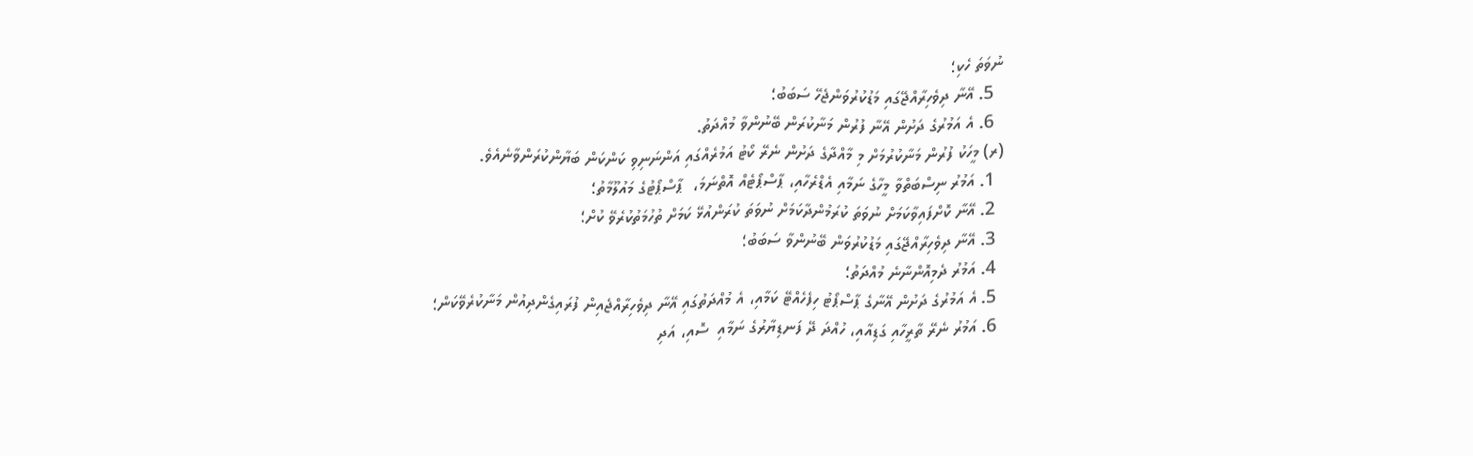ނުވަތަ ހެކި؛
  5. އޭނާ ދިވެހިރާއްޖޭގައި މަޑުކުރުވަންޖެހޭ ސަބަބު؛
  6. އެ އަމުރުގެ ދަށުން އޭނާ ފުރުން މަނާކުރަން ބޭނުންވާ މުއްދަތު.
(ރ) މީހަކު ފުރުން މަނާކުރުމަށް މި މާއްދާގެ ދަށުން ނެރޭ ކޯޓު އަމުރެއްގައި އަންނަނިވި ކަންކަން ބަޔާންކުރަންވާނެއެވެ.
  1. އަމުރު ނިސްބަތްވާ މީހާގެ ނަމާއި އެޑްރެހާއި، ޕާސްޕޯޓެއް އޮތްނަމަ،  ޕާސްޕޯޓުގެ މައުލޫމާތު؛
  2. އޭނާ ކޮށްފައިވާކަމަށް ނުވަތަ ކުރަމުންދާކަމަށް ނުވަތަ ކުރަންއުޅޭ ކަމަށް ތުހުމަތުކުރެވޭ ކުށް؛
  3. އޭނާ ދިވެހިރާއްޖޭގައި މަޑުކުރުވަން ބޭނުންވާ ސަބަބު؛
  4. އަމުރު ދެމިއޮންނާނެ މުއްދަތު؛
  5. އެ އަމުރުގެ ދަށުން އޭނާގެ ޕާސްޕޯޓު ހިފެހެއްޓޭ ކަމާއި، އެ މުއްދަތުގައި އޭނާ ދިވެހިރާއްޖެއިން ފުރައިގެންދިއުން މަނާކުރެވޭކަން؛
  6. އަމުރު ނެރޭ ތާރީހާއި ގަޑިއާއި، ހުއްދަ ދޭ ފަނޑިޔާރުގެ ނަމާއި  ސޮއި، އަދި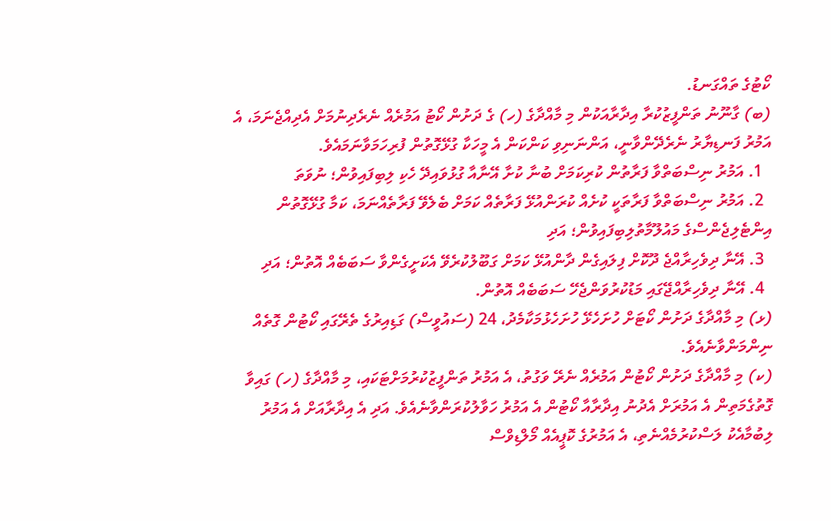ކޯޓުގެ ތައްގަނޑު.
(ބ) ގާނޫނު ތަންފީޒުކުރާ އިދާރާއަކުން މި މާއްދާގެ (ހ) ގެ ދަށުން ކޯޓު އަމުރެއް ނެރެދިނުމަށް އެދިއްޖެނަމަ، އެ އަމުރު ފަނޑިޔާރު ނެރެދޭންވާނީ، އަންނަނިވި ކަންކަން އެ މީހަކާ ގުޅޭގޮތުން ފުރިހަމަވާނަމައެވެ.
  1. އަމުރު ނިސްބަތްވާ ފަރާތުން ކުރިކަމަށް ބުނާ ކުށާ އޭނާއާ ގުޅުވައިދޭ ހެކި ލިބިފައިވުން؛ ނުވަތަ
  2. އަމުރު ނިސްބަތްވާ ފަރާތަކީ ކުށެއް ކުރަންއުޅޭ ފަރާތެއް ކަމަށް ބެލެވޭ ފަރާތެއްނަމަ، ކަމާ ގުޅޭގޮތުން އިންޓެލިޖެންސްގެ މައުލޫމާތުލިބިފައިވުން؛ އަދި
  3. އޭނާ ދިވެހިރާއްޖެ ދޫކޮށް ފިލައިގެން ދާންއުޅޭ ކަމަށް ގަބޫލުކުރެވޭ އެކަށީގެންވާ ސަބަބެއް އޮތުން؛ އަދި
  4. އޭނާ ދިވެހިރާއްޖޭގައި މަޑުކުރުވަންޖެހޭ ސަބަބެއް އޮތުން.
(ޅ) މި މާއްދާގެ ދަށުން ކޯޓަށް ހުށަހެޅޭ ހުށަހެޅުމަކާމެދު، 24 (ސައުވީސް) ގަޑިއިރުގެ ތެރޭގައި ކޯޓުން ގޮތެއް ނިންމަންވާނެއެވެ.
(ކ) މި މާއްދާގެ ދަށުން ކޯޓުން އަމުރެއް ނެރޭ ވަގުތު، އެ އަމުރު ތަންފީޒުކުރުމަށްޓަކައި، މި މާއްދާގެ (ހ) ގައިވާ ގޮތުގެމަތިން އެ އަމުރަށް އެދުނު އިދާރާއާ ކޯޓުން އެ އަމުރު ހަވާލުކުރަންވާނެއެވެ. އަދި އެ އިދާރާއަށް އެ އަމުރު ލިބުމާއެކު ލަސްކުރުމެއްނެތި، އެ އަމުރުގެ ކޮޕީއެއް މޯލްޑިވްސް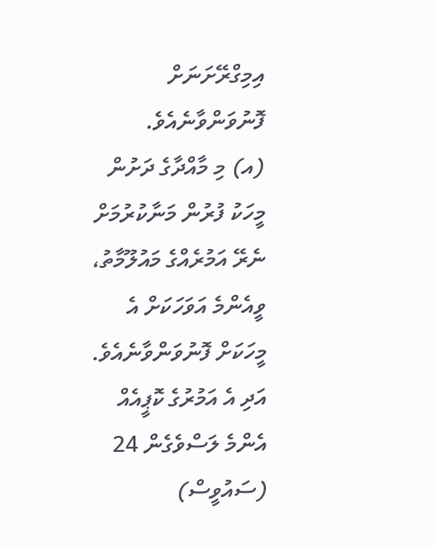އިމިގްރޭށަނަށް ފޮނުވަންވާނެއެވެ.
(އ) މި މާއްދާގެ ދަށުން މީހަކު ފުރުން މަނާކުރުމަށް ނެރޭ އަމުރެއްގެ މައުލޫމާތު، ވީއެންމެ އަވަހަކަށް އެ މީހަކަށް ފޮނުވަންވާނެއެވެ. އަދި އެ އަމުރުގެ ކޮޕީއެއް އެންމެ ލަސްވެގެން 24 (ސައުވީސް)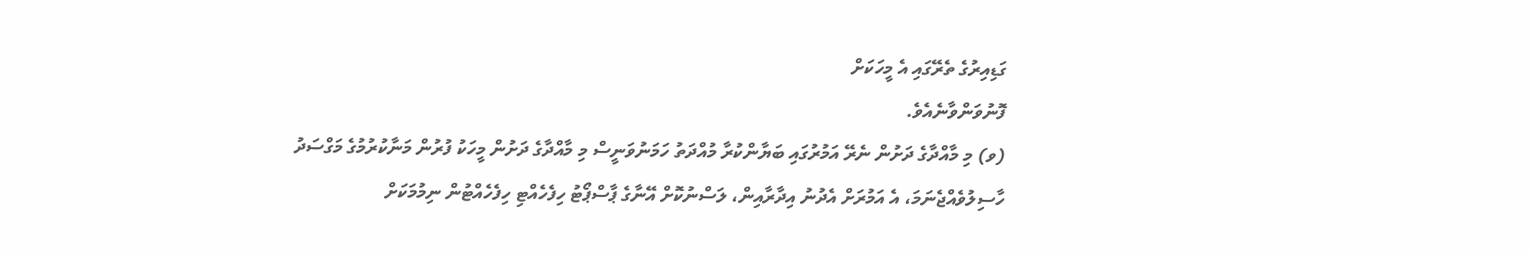ގަޑިއިރުގެ ތެރޭގައި އެ މީހަކަށް
ފޮނުވަންވާނެއެވެ.
(ވ) މި މާއްދާގެ ދަށުން ނެރޭ އަމުރުގައި ބަޔާންކުރާ މުއްދަތު ހަމަނުވަނީސް މި މާއްދާގެ ދަށުން މީހަކު ފުރުން މަނާކުރުމުގެ މަގްސަދު ހާސިލުވެއްޖެނަމަ، އެ އަމުރަށް އެދުނު އިދާރާއިން، ލަސްނުކޮށް އޭނާގެ ޕާސްޕޯޓު ހިފެހެއްޓި ހިފެހެއްޓުން ނިމުމަކަށް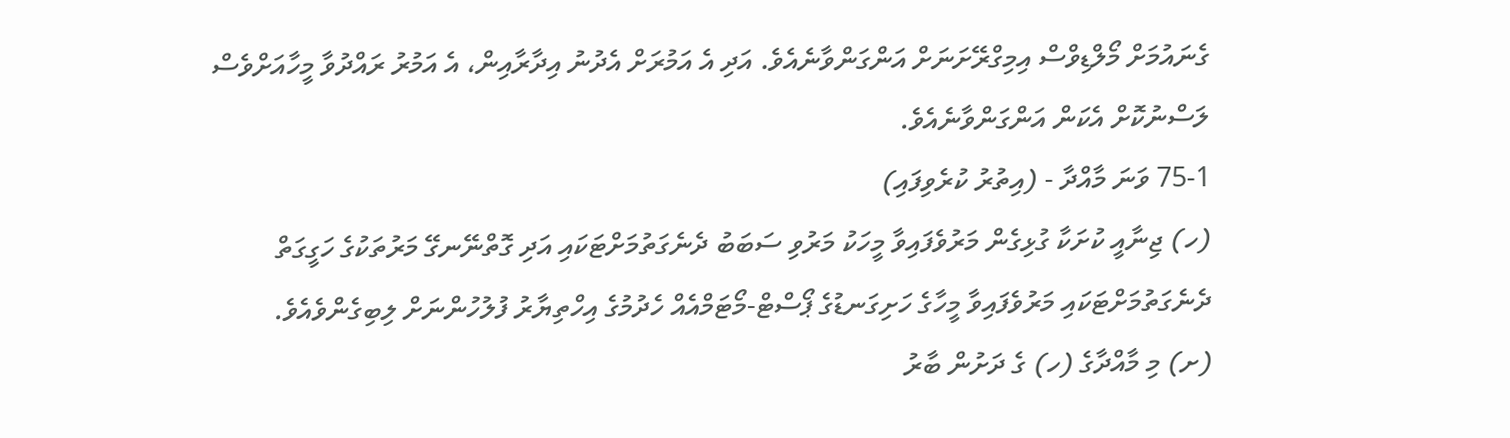ގެނައުމަށް މޯލްޑިވްސް އިމިގްރޭށަނަށް އަންގަންވާނެއެވެ. އަދި އެ އަމުރަށް އެދުނު އިދާރާއިން، އެ އަމުރު ރައްދުވާ މީހާއަށްވެސް ލަސްނުކޮށް އެކަން އަންގަންވާނެއެވެ.
75-1 ވަނަ މާއްދާ - (އިތުރު ކުރެވިފައި)
(ހ) ޖިނާއީ ކުށަކާ ގުޅިގެން މަރުވެފައިވާ މީހަކު މަރުވި ސަބަބު ދެނެގަތުމަށްޓަކައި އަދި ގޮތްނޭނގޭ މަރުތަކުގެ ހަގީގަތް ދެނެގަތުމަށްޓަކައި މަރުވެފައިވާ މީހާގެ ހަށިގަނޑުގެ ޕޯސްޓް-މޯޓަމްއެއް ހެދުމުގެ އިހްތިޔާރު ފުލުހުންނަށް ލިބިގެންވެއެވެ.
(ށ) މި މާއްދާގެ (ހ) ގެ ދަށުން ބާރު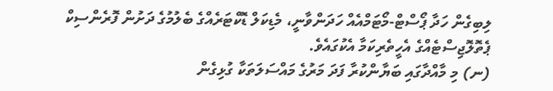ލިބިގެން ހަދާ ޕޯސްޓް-މޯޓަމްއެއް ހަދަންވާނީ، މެޑިކަލް ޑޮކްޓަރެއްގެ ބެލުމުގެ ދަށުން ފޮރެންސިކް ޕެތޮލޮޖިސްޓެއްގެ އެހީތެރިކަމާ އެކުގައެވެ.
(ނ) މި މާއްދާގައި ބަޔާންކުރާ ފަދަ މަރުގެ މައްސަލަތަކާ ގުޅިގެން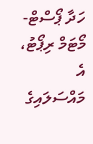ހަދާ ޕޯސްޓް-މޯޓަމް ރިޕޯޓު، އެ މައްސަލައިގެ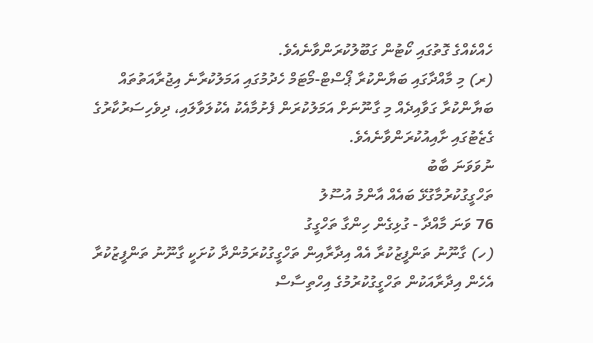ހެއްކެއްގެ ގޮތުގައި ކޯޓުން ގަބޫލުކުރަންވާނެއެވެ.
(ރ) މި މާއްދާގައި ބަޔާންކުރާ ޕޯސްޓް-މޯޓަމް ހެދުމުގައި އަމަލުކުރާނެ އިޖުރާއަތުތައް ބަޔާންކުރާ ގަވާއިދެއް މި ގާނޫނަށް އަމަލުކުރަން ފެށުމާއެކު އެކުލަވާލައި، ދިވެހިސަރުކާރުގެ ގެޒެޓުގައި ށާއިއުކުރަންވާނެއެވެ.
ނުވަވަނަ ބާބު
ތަހްގީގުކުރުމާގުޅޭ ބައެއް އާންމު އުސޫލު
76 ވަނަ މާއްދާ - ގުޅިގެން ހިންގާ ތަހްގީގު
(ހ) ގާނޫނު ތަންފީޒުކުރާ އެއް އިދާރާއިން ތަހްގީގުކުރަމުންދާ ކުށަކީ ގާނޫނު ތަންފީޒުކުރާ އެހެން އިދާރާއަކުން ތަހްގީގުކުރުމުގެ އިހްތިސާސް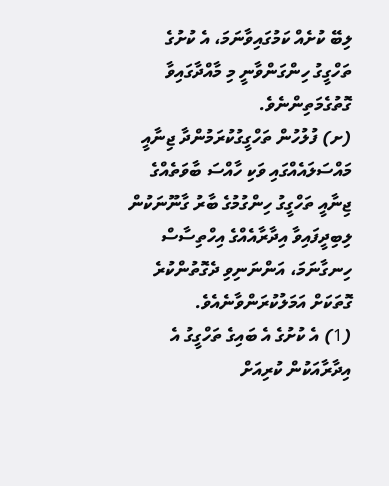ލިބޭ ކުށެއް ކަމުގައިވާނަމަ، އެ ކުށުގެ ތަހްގީގު ހިންގަންވާނީ މި މާއްދާގައިވާ ގޮތުގެމަތިންނެވެ.
(ށ) ފުލުހުން ތަހްގީގުކުރަމުންދާ ޖިނާއީ މައްސަލައެއްގައި ވަކި ހާއްސަ ބާވަތެއްގެ ޖިނާއީ ތަހްގީގު ހިންގުމުގެ ބާރު ގާނޫނަކުން ލިބިދީފައިވާ އިދާރާއެއްގެ އިހްތިސާސް ހިނގާނަމަ، އަންނަނިވި ދެގޮތުންކުރެ ގޮތަކަށް އަމަލުކުރަންވާނެއެވެ.
(1) އެ ކުށުގެ އެ ބައިގެ ތަހްގީގު އެ އިދާރާއަކުން ކުރިއަށް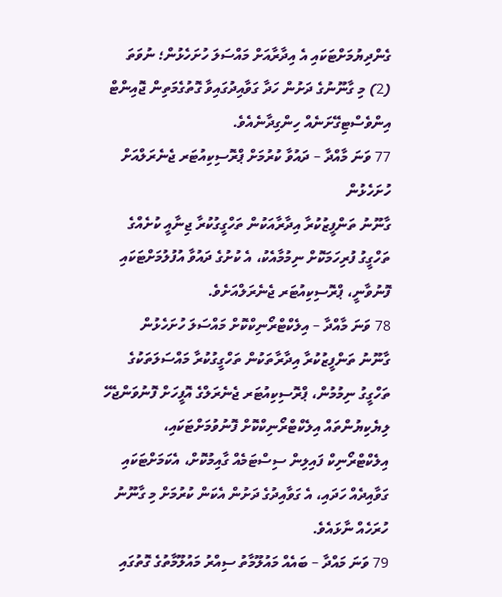ގެންދިޔުމަށްޓަކައި އެ އިދާރާއަށް މައްސަލަ ހުށަހެޅުން؛ ނުވަތަ
(2) މި ގާނޫނުގެ ދަށުން ހަދާ ގަވާއިދުގައިވާ ގޮތުގެމަތިން ޖޮއިންޓް އިންވެސްޓިގޭށަނެއް ހިންގިދާނެއެވެ.
77 ވަނަ މާއްދާ – ދައުވާ ކުރުމަށް ޕްރޮސިކިއުޓަރ ޖެނެރަލްއަށް ހުށަހެޅުން
ގާނޫނު ތަންފީޒުކުރާ އިދާރާއަކުން ތަހްގީގުކުރާ ޖިނާއީ ކުށެއްގެ ތަހްގީގު ފުރިހަމަކޮށް ނިމުމާއެކު، އެ ކުށުގެ ދައުވާ އުފުލުމަށްޓަކައި ފޮނުވާނީ، ޕްރޮސިކިއުޓަރ ޖެނެރަލްއަށެވެ.
78 ވަނަ މާއްދާ – އިލެކްޓްރޯނިކްކޮށް މައްސަލަ ހުށަހެޅުން
ގާނޫނު ތަންފީޒުކުރާ އިދާރާތަކުން ތަހްގީގުކުރާ މައްސަލަތަކުގެ ތަހްގީގު ނިމުމުން، ޕްރޮސިކިއުޓަރ ޖެނެރަލްގެ އޮފީހަށް ފޮނުވަންޖެހޭ ލިޔެކިޔުންތައް އިލެކްޓްރޯނިކްކޮށް ފޮނުވުމަށްޓަކައި، އިލެކްޓްރޯނިކް ފައިލިން ސިސްޓަމެއް ގާއިމުކޮށް، އެކަމަށްޓަކައި ގަވާއިދެއް ހަދައި، އެ ގަވާއިދުގެ ދަށުން އެކަން ކުރުމަށް މި ގާނޫނު ހުރަހެއް ނާޅައެވެ.
79 ވަނަ މައްދާ – ބައެއް މައުލޫމާތު ސިއްރު މައުލޫމާތުގެ ގޮތުގައި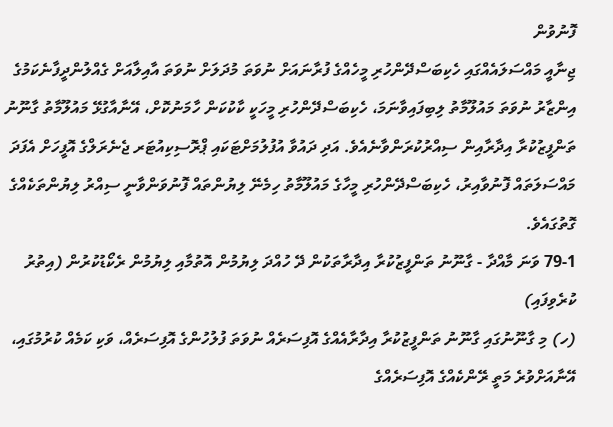ފޮނުވުން
ޖިނާއީ މައްސަލައެއްގައި ހެކިބަސްދޭންހުރި މީހެއްގެ ފުރާނައަށް ނުވަތަ މުދަލަށް ނުވަތަ އާއިލާއަށް ގެއްލުންދީފާނެކަމުގެ އިންޒާރު ނުވަތަ މައުލޫމާތު ލިބިފައިވާނަމަ، ހެކިބަސްދޭންހުރި މީހަކީ ކާކުކަން ހާމަނުކޮށް، އޭނާއާގުޅޭ މައުލޫމާތު ގާނޫނު ތަންފީޒުކުރާ އިދާރާއިން ސިއްރުކުރަންވާނެއެވެ. އަދި ދައުވާ އުފުލުމަށްޓަކައި ޕްރޮސިކިއުޓަރ ޖެނެރަލްގެ އޮފީހަށް އެފަދަ މައްސަލަތައް ފޮނުވާއިރު، ހެކިބަސްދޭންހުރި މީހާގެ މައުލޫމާތު ހިމެނޭ ލިޔުންތައް ފޮނުވަންވާނީ ސިއްރު ލިޔުންތަކެއްގެ ގޮތުގައެވެ.
79-1 ވަނަ މާއްދާ - ގާނޫނު ތަންފީޒުކުރާ އިދާރާތަކުން ދޭ ހުއްދަ ލިޔުމުން އޮތުމާއި ލިޔުމުން ރެކޯޑުކުރުން (އިތުރު ކުރެވިފައި)
(ހ) މި ގާނޫނުގައި ގާނޫނު ތަންފީޒުކުރާ އިދާރާއެއްގެ އޮފިސަރެއް ނުވަތަ ފުލުހުންގެ އޮފިސަރެއް، ވަކި ކަމެއް ކުރުމުގައި، އޭނާއަށްވުރެ މަތީ ރޭންކެއްގެ އޮފިސަރެއްގެ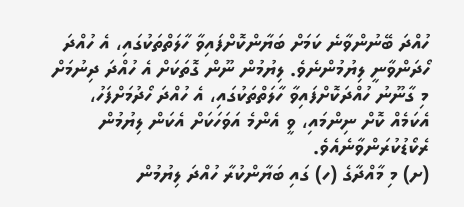ހުއްދަ ބޭނުންވާނެ ކަމަށް ބަޔާންކޮށްފައިވާ ހާލަތްތަކުގައި، އެ ހުއްދަ ހޯދަންވާނީ ލިޔުމުންނެވެ. ލިޔުމުން ނޫން ގޮތަކަށް އެ ހުއްދަ ދިނުމަށް މި ގާނޫނު ހުއްދަކޮށްފައިވާ ހާލަތްތަކުގައި، އެ ހުއްދަ ހޯދުމަށްފަހު، އެކަމެއް ކޮށް ނިންމައި، ވީ އެންމެ އަވަހަކަށް އެކަން ލިޔުމުން ރެކޯޑުކުރަންވާނެއެވެ.
(ށ) މި މާއްދާގެ (ހ) ގައި ބަޔާންކުރާ ހުއްދަ ލިޔުމުން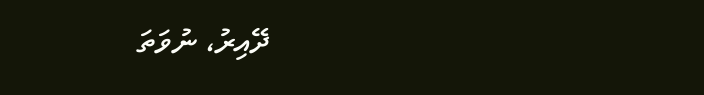ދޭއިރު، ނުވަތަ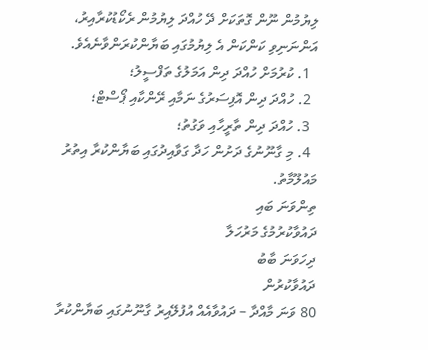ލިޔުމުން ނޫން ގޮތަކަށް ދޭ ހުއްދަ ލިޔުމުން ރެކޯޑުކުރާއިރު، އަންނަނިވި ކަންކަން އެ ލިޔުމުގައި ބަޔާންކުރަންވާނެއެވެ.
  1. ކުރުމަށް ހުއްދަ ދިން އަމަލުގެ ތަފްސީލު؛
  2. ހުއްދަ ދިން އޮފިސަރުގެ ނަމާއި ރޭންކާއި ޕޯސްޓް؛
  3. ހުއްދަ ދިން ތާރީހާއި ވަގުތު؛
  4. މި ގާނޫނުގެ ދަށުން ހަދާ ގަވާއިދުގައި ބަޔާންކުރާ އިތުރު މައުލޫމާތު.
ތިންވަނަ ބައި
ދައުވާކުރުމުގެ މަރުހަލާ
ދިހަވަނަ ބާބު
ދައުވާކުރުން
80 ވަނަ މާއްދާ – ދައުވާއެއް އުފުލޭއިރު ގާނޫނުގައި ބަޔާންކުރާ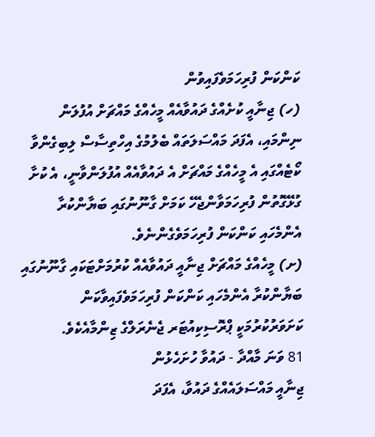ކަންކަން ފުރިހަމަވެފައިވުން
(ހ) ޖިނާއީ ކުށެއްގެ ދައުވާއެއް މީހެއްގެ މައްޗަށް އުފުލަން ނިންމައި، އެފަދަ މައްސަލަތައް ބެލުމުގެ އިހްތިސާސް ލިބިގެންވާ ކޯޓެއްގައި އެ މީހެއްގެ މައްޗަށް އެ ދައުވާއެއް އުފުލަންވާނީ، އެ ކުށާ ގުޅޭގޮތުން ފުރިހަމަވާންޖެހޭ ކަމަށް ގާނޫނުގައި ބަޔާންކުރާ އެންމެހައި ކަންކަން ފުރިހަމަވެގެންނެވެ.
(ށ) މީހެއްގެ މައްޗަށް ޖިނާއީ ދައުވާއެއް ކުރުމަށްޓަކައި ގާނޫނުގައި ބަޔާންކުރާ އެންމެހައި ކަންކަން ފުރިހަމަވެފައިވާކަން ކަށަވަރުކުރުމަކީ ޕްރޮސިކިއުޓަރ ޖެނެރަލްގެ ޒިންމާއެކެވެ.
81 ވަނަ މާއްދާ - ދައުވާ ހުށަހެޅުން
ޖިނާއީ މައްސަލައެއްގެ ދައުވާ، އެފަދަ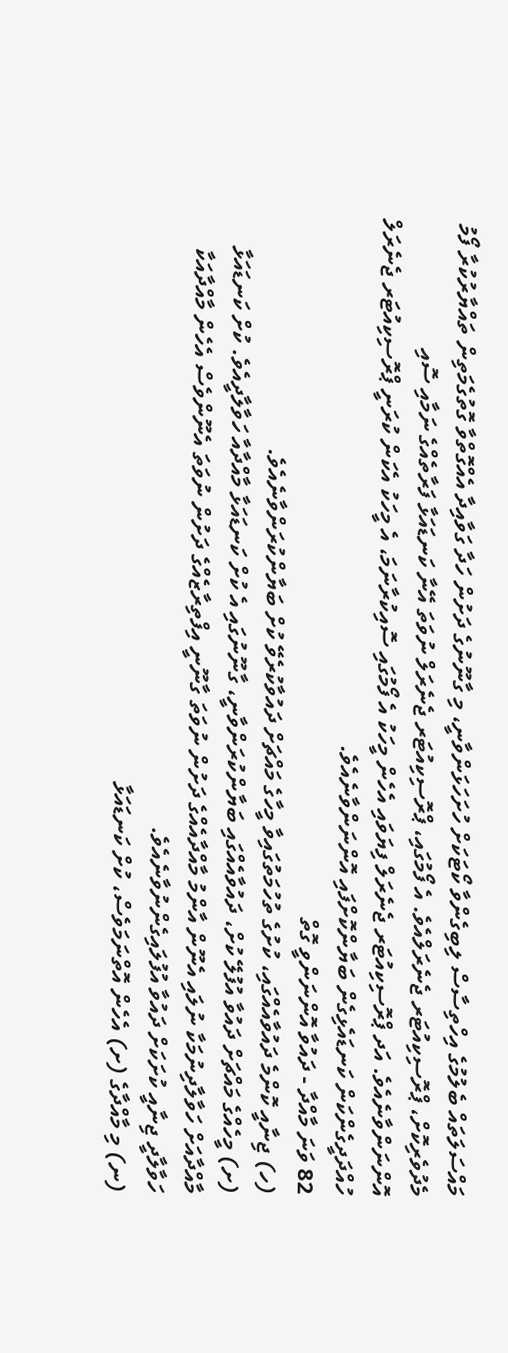މައްސަލަތައް ބެލުމުގެ އިހްތިސާސް ލިބިގެންވާ ކޯޓަކަށް ހުށަހަޅަންވާނީ، މި ގާނޫނުގެ ދަށުން ހަދާ ގަވާއިދާ އެއްގޮތްވާ ގޮތުގެމަތިން ތައްޔާރުކުރާ ފޯމު މެދުވެރިކޮށް، ޕްރޮސިކިއުޓަރ ޖެނެރަލްއެވެ. އެ ފޯމުގައި، ޕްރޮސިކިއުޓަރ ޖެނެރަލް ނުވަތަ އޭނާ ކަނޑައަޅާ ފަރާތެއްގެ ނަމާއި ސޮއި އޮންނަންވާނެއެވެ. އަދ ޕްރޮސިކިއުޓަރ ޖެނެރަލް ފިޔަވައި އެހެން މީހަކު އެ ފޯމުގައި ސޮއިކުރާނަމަ، އެ މީހަކު އެކަން ކުރަނީ ޕްރޮސިކިއުޓަރ ޖެނެރަލް ހުއްދަދީގެންކަން ކަނޑައެޅިގެން ބަޔާންކޮށްފައި އޮންނަންވާނެއެވެ.
82 ވަނަ މާއްދާ - ދައުވާ އޮންނަންވީ ގޮތް
(ހ) ޖިނާއީ ކޮންމެ ދައުވާއެއްގައި، ކުށުގެ ތުހުމަތުގައިވާ މީހާގެ މައްޗަށް ދައުވާކުރެވޭ ކުށް ބަޔާންކުރަންވާނެއެވެ.
(ށ) މީހެއްގެ މައްޗަށް ދައުވާ އުފުލޭ ކުށް، ދައުވާއެއްގައި ބަޔާންކުރަންވާނީ، ގާނޫނުގައި އެ ކުށް ކަނޑައަޅާ މާއްދާއާ ހަވާލާދީއެވެ. ކުށް ކަނޑައަޅާ މާއްދާއަށް ހަވާލާދިނުމަކާ ނުލައި އެނޫން އާންމު މާއްދާއެއްގެ ދަށުން ނުވަތަ ގާނޫނީ އިފްތިރާޒެއްގެ ދަށުން ނުވަތަ އެނޫންވެސް އެހެން މާއްދާއަކާ ހަވާލާދީ ޖިނާއީ ކުށަކަށް ދައުވާ އުފުލައިގެންނުވާނެއެވެ.
(ނ) މި މާއްދާގެ (ށ) އެހެން އޮތްނަމަވެސް، ކުށް ކަނޑައަޅާ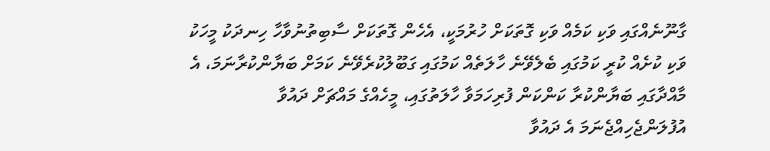ގާނޫނެއްގައި ވަކި ކަމެއް ވަކި ގޮތަކަށް ހުރުމަކީ، އެހެން ގޮތަކަށް ސާބިތުނުވާހާ ހިނދަކު މީހަކު ވަކި ކުށެއް ކުރީ ކަމުގައި ބެލެވޭނެ ހާލަތެއް ކަމުގައި ގަބޫލުކުރެވޭނެ ކަމަށް ބަޔާންކުރާނަމަ، އެ މާއްދާގައި ބަޔާންކުރާ ކަންކަން ފުރިހަމަވާ ހާލަތުގައި، މީހެއްގެ މައްޗަށް ދައުވާ އުފުލަންޖެހިއްޖެނަމަ އެ ދައުވާ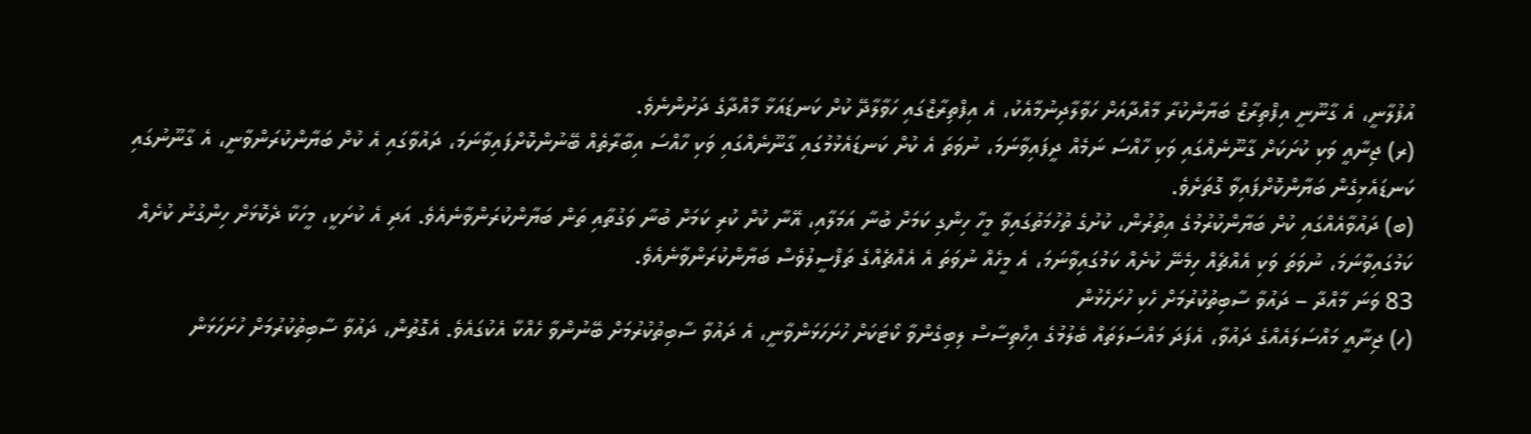އުފުލާނީ، އެ ގާނޫނީ އިފްތިރާޒް ބަޔާންކުރާ މާއްދާއަށް ހަވާލާދިނުމާއެކު، އެ އިފްތިރާޒްގައި ހަވާލާދޭ ކުށް ކަނޑައަޅާ މާއްދާގެ ދަށުންނެވެ.
(ރ) ޖިނާއީ ވަކި ކުށަކަށް ގާނޫނެއްގައި ވަކި ހާއްސަ ނަމެއް ދީފައިވާނަމަ، ނުވަތަ އެ ކުށް ކަނޑައެޅުމުގައި ގާނޫނެއްގައި ވަކި ހާއްސަ އިބާރާތެއް ބޭނުންކޮށްފައިވާނަމަ، ދައުވާގައި އެ ކުށް ބަޔާންކުރަންވާނީ، އެ ގާނޫނުގައި ކަނޑައެޅިގެން ބަޔާންކޮށްފައިވާ ގޮތަށެވެ.
(ބ) ދައުވާއެއްގައި ކުށް ބަޔާންކުރުމުގެ އިތުރުން، ކުށުގެ ތުހުމަތުގައިވާ މީހާ ހިންގި ކަމަށް ބުނާ އަމަލާއި، އޭނާ ކުށް ކުރި ކަމަށް ބުނާ ވަގުތާއި ތަން ބަޔާންކުރަންވާނެއެވެ. އަދި އެ ކުށަކީ، މީހަކާ ދެކޮޅަށް ހިންގުނު ކުށެއް ކަމުގައިވާނަމަ، ނުވަތަ ވަކި އެއްޗެއް ހިމެނޭ ކުށެއް ކަމުގައިވާނަމަ، އެ މީހެއް ނުވަތަ އެ އެއްޗެއްގެ ތަފްސީލުވެސް ބަޔާންކުރަންވާނެއެވެ.
83 ވަނަ މާއްދާ – ދައުވާ ސާބިތުކުރުމަށް ހެކި ހުށަހެޅުން
(ހ) ޖިނާއީ މައްސަލައެއްގެ ދައުވާ، އެފަދަ މައްސަލަތައް ބެލުމުގެ އިހްތިސާސް ލިބިގެންވާ ކޯޓަކަށް ހުށަހަޅަންވާނީ، އެ ދައުވާ ސާބިތުކުރުމަށް ބޭނުންވާ ހެއްކާ އެކުގައެވެ. އެގޮތުން، ދައުވާ ސާބިތުކުރުމަށް ހުށަހަޅަން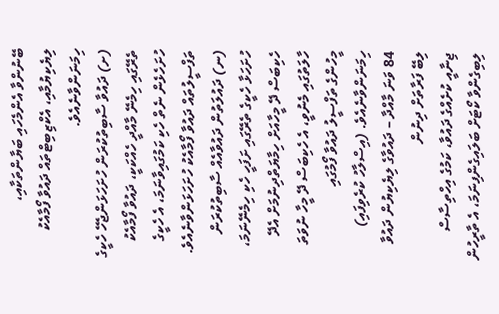ބޭނުންވާ އެންމެހައި ބަޔާންތަކާއި، ލިޔެކިޔުމާއި، އެކްޒިބިޓްތައް ދައުވާ ފޯމާއެކު ހިމަނަންވާނެއެވެ.
(ށ) ދައުވާ ސާބިތުކުރަން ހުށަހަޅަންޖެހޭ ހެކީގެ ތެރޭގައި ހިމެނޭ މާއްދީ ހެއްކަކީ، ދައުވާ ފޯމާއެކު ހުށަހެޅެން ނެތް ހެކި ކަމުގައިވާނަމަ، އެ ހެކީގެ ތަފްސީލުތައް ދައުވާ ފޯމާއެކު ހުށަހަޅަންވާނެއެވެ.
(ނ) ދައުލަތުން ދައުވާއެއް ސާބިތުކުރަން ހުށަހަޅާ ހެކީގެ ތެރޭގައި ށަފަހީ ހެކި ހިމެނޭނަމަ، ހެކިބަސް ދޭ މީހާއަށް ހިމާޔަތްދިނުމަށް އެދޭ ހާލަތުގައި މެނުވީ، އެ ހެކިބަސް ދޭ މީހާ ނުވަތަ މީހުންގެ ތަފްސީލު ދައުވާ ފޯމުގައި ހިމަނަންވާނެއެވެ. (އިސްލާހު ކުރެވިފައި)
84 ވަނަ މާއްދާ – ދައުވާގެ ލިޔެކިޔުން ދައުވާ ލިބޭ ފަރާތަށް ދިނުން
ޖިނާއީ ކުށެއްގެ ދައުވާ، ކަމުގެ އިހްތިސާސް ލިބިގެންވާ ކޯޓަށް ބަލައިގެންފިނަމަ، އެ ތާރީހުން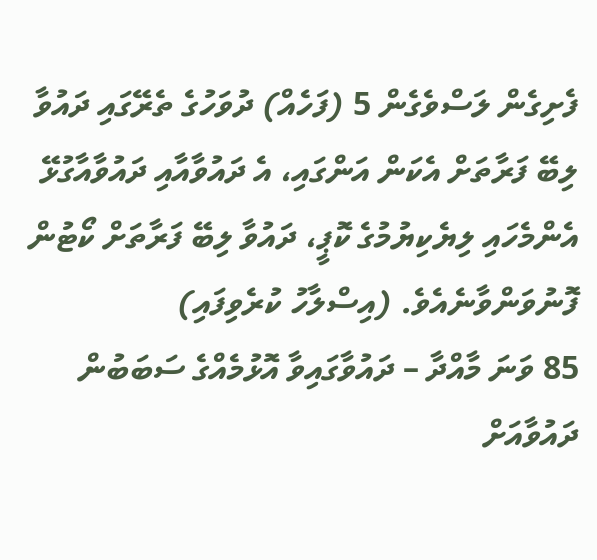ފެށިގެން ލަސްވެގެން 5 (ފަހެއް) ދުވަހުގެ ތެރޭގައި ދައުވާ ލިބޭ ފަރާތަށް އެކަން އަންގައި، އެ ދައުވާއާއި ދައުވާއާގުޅޭ އެންމެހައި ލިޔެކިޔުމުގެ ކޮޕީ، ދައުވާ ލިބޭ ފަރާތަށް ކޯޓުން ފޮނުވަންވާނެއެވެ. (އިސްލާހު ކުރެވިފައި)
85 ވަނަ މާއްދާ – ދައުވާގައިވާ އޮޅުމެއްގެ ސަބަބުން ދައުވާއަށް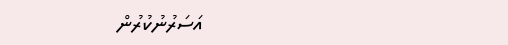އަސަރުނުކުރުން